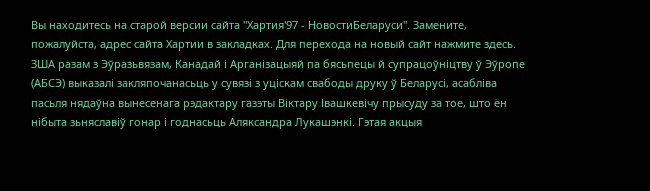Вы находитесь на старой версии сайта "Хартия'97 - НовостиБеларуси". Замените, пожалуйста, адрес сайта Хартии в закладках. Для перехода на новый сайт нажмите здесь.
ЗША разам з Эўразьвязам, Канадай і Арганізацыяй па бясьпецы й супрацоўніцтву ў Эўропе (АБСЭ) выказалі закляпочанасьць у сувязі з уціскам свабоды друку ў Беларусі, асабліва пасьля нядаўна вынесенага рэдактару газэты Віктару Івашкевічу прысуду за тое, што ён нібыта зьняславіў гонар і годнасьць Аляксандра Лукашэнкі. Гэтая акцыя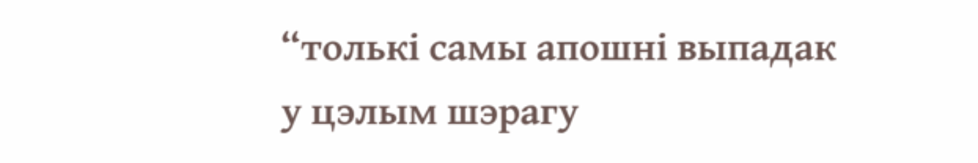“толькі самы апошні выпадак у цэлым шэрагу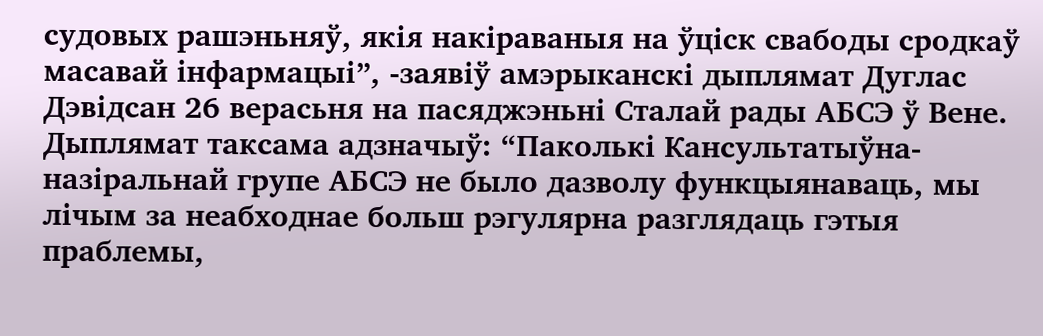судовых рашэньняў, якія накіраваныя на ўціск свабоды сродкаў масавай інфармацыі”, -заявіў амэрыканскі дыплямат Дуглас Дэвідсан 26 верасьня на пасяджэньні Сталай рады АБСЭ ў Вене. Дыплямат таксама адзначыў: “Паколькі Кансультатыўна-назіральнай групе АБСЭ не было дазволу функцыянаваць, мы лічым за неабходнае больш рэгулярна разглядаць гэтыя праблемы,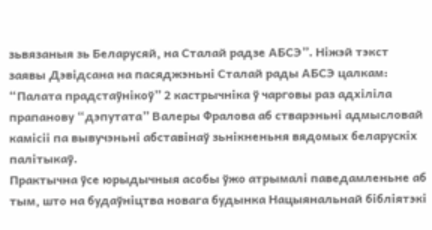зьвязаныя зь Беларусяй, на Сталай радзе АБСЭ”. Ніжэй тэкст заявы Дэвідсана на пасяджэньні Сталай рады АБСЭ цалкам:
“Палата прадстаўнікоў” 2 кастрычніка ў чарговы раз адхіліла прапанову “дэпутата” Валеры Фралова аб стварэньні адмысловай камісіі па вывучэньні абставінаў зьнікненьня вядомых беларускіх палітыкаў.
Практычна ўсе юрыдычныя асобы ўжо атрымалі паведамленьне аб тым, што на будаўніцтва новага будынка Нацыянальнай бібліятэкі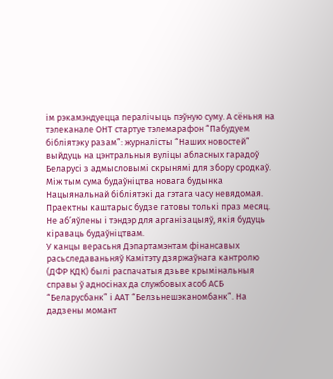ім рэкамэндуецца пералічыць пэўную суму. А сёньня на тэлеканале ОНТ стартуе тэлемарафон “Пабудуем бібліятэку разам”: журналісты “Наших новостей” выйдуць на цэнтральныя вуліцы абласных гарадоў Беларусі з адмысловымі скрынямі для збору сродкаў. Між тым сума будаўніцтва новага будынка Нацыянальнай бібліятэкі да гэтага часу невядомая. Праектны каштарыс будзе гатовы толькі праз месяц. Не аб’яўлены і тэндэр для арганізацыяў, якія будуць кіраваць будаўніцтвам.
У канцы верасьня Дэпартамэнтам фінансавых расьследаваньняў Камітэту дзяржаўнага кантролю (ДФР КДК) былі распачатыя дзьве крымінальныя справы ў адносінах да службовых асоб АСБ “Беларусбанк” і ААТ “Белзьнешэканомбанк”. На дадзены момант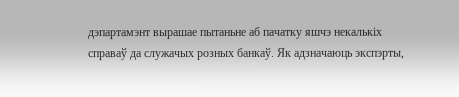дэпартамэнт вырашае пытаньне аб пачатку яшчэ некалькіх справаў да служачых розных банкаў. Як адзначаюць экспэрты,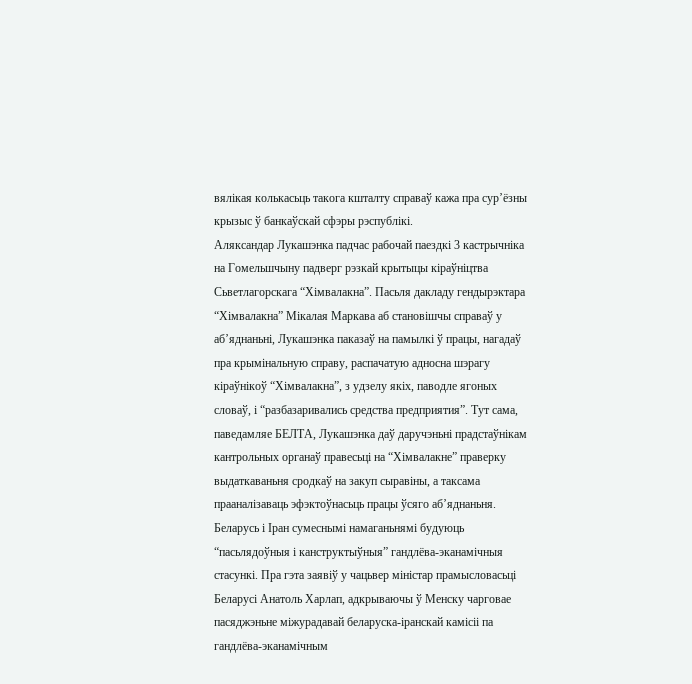вялікая колькасьць такога кшталту справаў кажа пра сур’ёзны крызыс ў банкаўскай сфэры рэспублікі.
Аляксандар Лукашэнка падчас рабочай паездкі 3 кастрычніка на Гомельшчыну падверг рэзкай крытыцы кіраўніцтва Сьветлагорскага “Хімвалакна”. Пасьля дакладу гендырэктара “Хімвалакна” Мікалая Маркава аб становішчы справаў у аб’яднаньні, Лукашэнка паказаў на памылкі ў працы, нагадаў пра крымінальную справу, распачатую адносна шэрагу кіраўнікоў “Хімвалакна”, з удзелу якіх, паводле ягоных словаў, і “разбазаривались средства предприятия”. Тут сама, паведамляе БЕЛТА, Лукашэнка даў даручэньні прадстаўнікам кантрольных органаў правесьці на “Хімвалакне” праверку выдаткаваньня сродкаў на закуп сыравіны, а таксама прааналізаваць эфэктоўнасьць працы ўсяго аб’яднаньня.
Беларусь і Іран сумеснымі намаганьнямі будуюць “пасьлядоўныя і канструктыўныя” гандлёва-эканамічныя стасункі. Пра гэта заявіў у чацьвер міністар прамысловасьці Беларусі Анатоль Харлап, адкрываючы ў Менску чарговае пасяджэньне міжурадавай беларуска-іранскай камісіі па гандлёва-эканамічным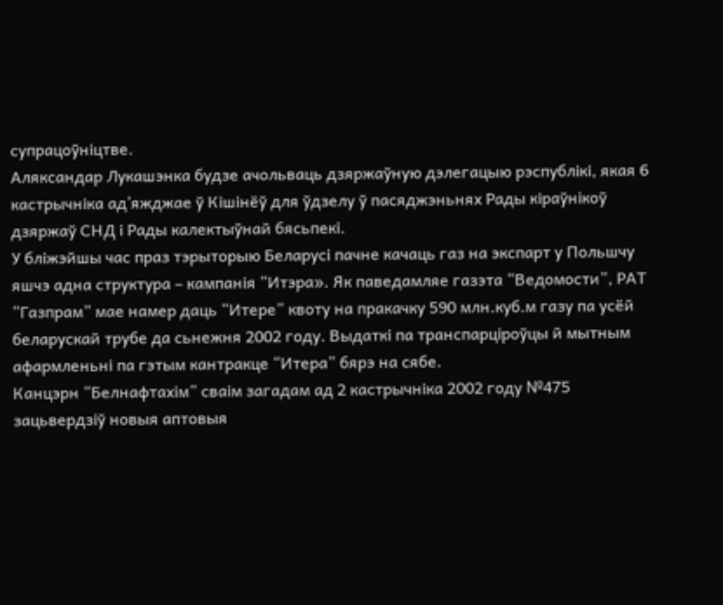супрацоўніцтве.
Аляксандар Лукашэнка будзе ачольваць дзяржаўную дэлегацыю рэспублікі, якая 6 кастрычніка ад’яжджае ў Кішінёў для ўдзелу ў пасяджэньнях Рады кіраўнікоў дзяржаў СНД і Рады калектыўнай бясьпекі.
У бліжэйшы час праз тэрыторыю Беларусі пачне качаць газ на экспарт у Польшчу яшчэ адна структура – кампанія “Итэра». Як паведамляе газэта “Ведомости”, РАТ “Газпрам” мае намер даць “Итере” квоту на пракачку 590 млн.куб.м газу па усёй беларускай трубе да сьнежня 2002 году. Выдаткі па транспарціроўцы й мытным афармленьні па гэтым кантракце “Итера” бярэ на сябе.
Канцэрн “Белнафтахім” сваім загадам ад 2 кастрычніка 2002 году №475 зацьвердзіў новыя аптовыя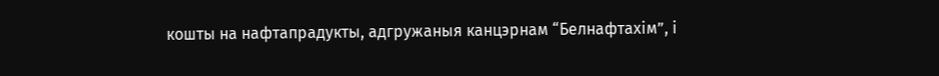кошты на нафтапрадукты, адгружаныя канцэрнам “Белнафтахім”, і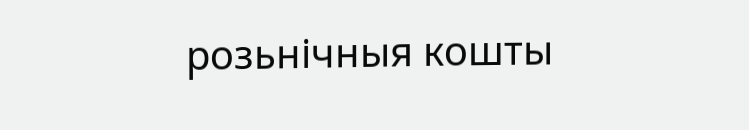розьнічныя кошты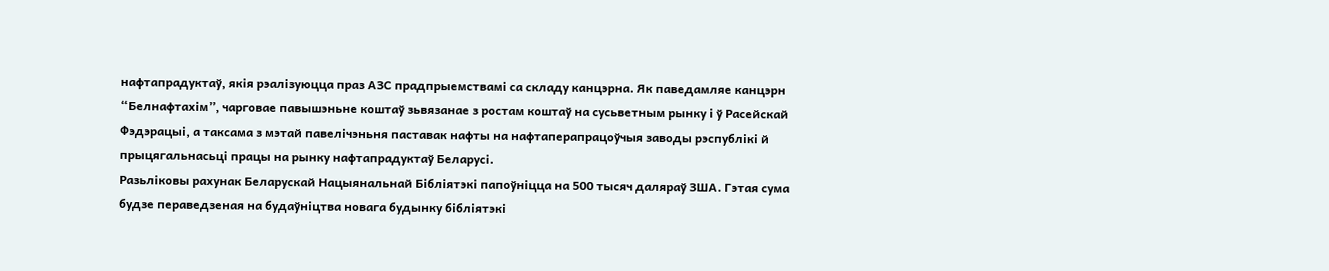нафтапрадуктаў, якія рэалізуюцца праз АЗС прадпрыемствамі са складу канцэрна. Як паведамляе канцэрн “Белнафтахім”, чарговае павышэньне коштаў зьвязанае з ростам коштаў на сусьветным рынку і ў Расейскай Фэдэрацыі, а таксама з мэтай павелічэньня паставак нафты на нафтаперапрацоўчыя заводы рэспублікі й прыцягальнасьці працы на рынку нафтапрадуктаў Беларусі.
Разьліковы рахунак Беларускай Нацыянальнай Бібліятэкі папоўніцца на 500 тысяч даляраў ЗША. Гэтая сума будзе пераведзеная на будаўніцтва новага будынку бібліятэкі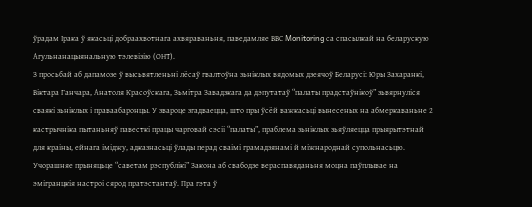ўрадам Ірака ў якасьці добраахвотнага ахвяраваньня, паведамляе ВВС Monitoring са спасылкай на беларускую Агульнанацыянальную тэлевізію (ОНТ).
З просьбай аб дапамозе ў высьвятленьні лёсаў гвалтоўна зьніклых вядомых дзеячоў Беларусі: Юры Захаранкі, Віктара Ганчара, Анатоля Красоўскага, Зьмітра Завадзкага да дэпутатаў “палаты прадстаўнікоў” зьвярнуліся сваякі зьніклых і праваабаронцы. У звароце згадваецца, што пры ўсёй важкасьці вынесеных на абмеркаваньне 2 кастрычніка пытаньняў павесткі працы чарговай сэсіі “палаты”, праблема зьніклых зьяўляецца прыярытэтнай для краіны, ейнага іміджу, адказнасьці ўлады перад сваімі грамадзянамі й міжнароднай супольнасьцю.
Учорашняе прыняцьце “саветам рэспублікі” Закона аб свабодзе вераспавяданьня моцна паўплывае на эмігранцкія настроі сярод пратэстантаў. Пра гэта ў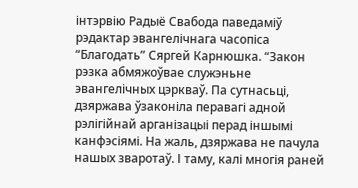інтэрвію Радыё Свабода паведаміў рэдактар эвангелічнага часопіса “Благодать” Сяргей Карнюшка. “Закон рэзка абмяжоўвае служэньне эвангелічных цэркваў. Па сутнасьці, дзяржава ўзаконіла перавагі адной рэлігійнай арганізацыі перад іншымі канфэсіямі. На жаль, дзяржава не пачула нашых зваротаў. І таму, калі многія раней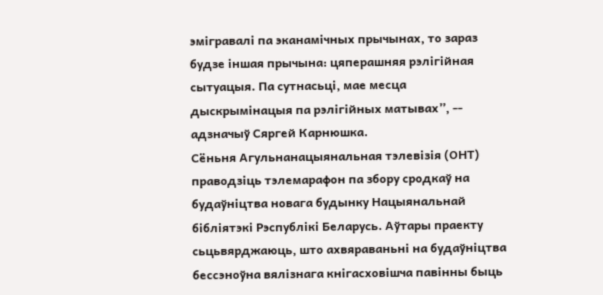эмігравалі па эканамічных прычынах, то зараз будзе іншая прычына: цяперашняя рэлігійная сытуацыя. Па сутнасьці, мае месца дыскрымінацыя па рэлігійных матывах”, -- адзначыў Сяргей Карнюшка.
Сёньня Агульнанацыянальная тэлевізія (ОНТ) праводзіць тэлемарафон па збору сродкаў на будаўніцтва новага будынку Нацыянальнай бібліятэкі Рэспублікі Беларусь. Аўтары праекту сьцьвярджаюць, што ахвяраваньні на будаўніцтва бессэноўна вялізнага кнігасховішча павінны быць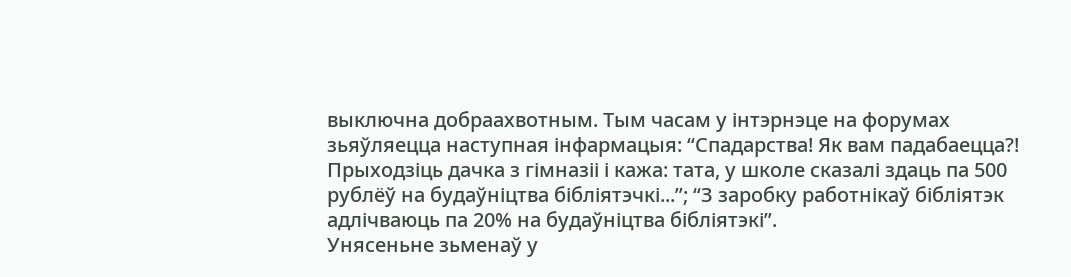выключна добраахвотным. Тым часам у інтэрнэце на форумах зьяўляецца наступная інфармацыя: “Спадарства! Як вам падабаецца?! Прыходзіць дачка з гімназіі і кажа: тата, у школе сказалі здаць па 500 рублёў на будаўніцтва бібліятэчкі...”; “З заробку работнікаў бібліятэк адлічваюць па 20% на будаўніцтва бібліятэкі”.
Унясеньне зьменаў у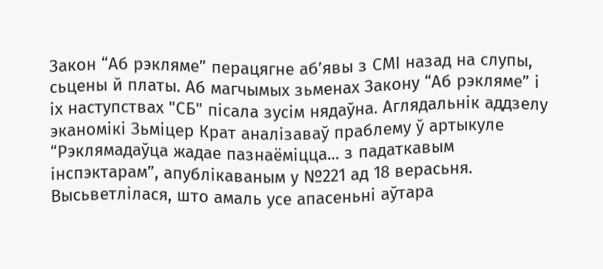Закон “Аб рэкляме” перацягне аб’явы з СМІ назад на слупы, сьцены й платы. Аб магчымых зьменах Закону “Аб рэкляме” і іх наступствах "СБ" пісала зусім нядаўна. Аглядальнік аддзелу эканомікі Зьміцер Крат аналізаваў праблему ў артыкуле “Рэклямадаўца жадае пазнаёміцца... з падаткавым інспэктарам”, апублікаваным у №221 ад 18 верасьня. Высьветлілася, што амаль усе апасеньні аўтара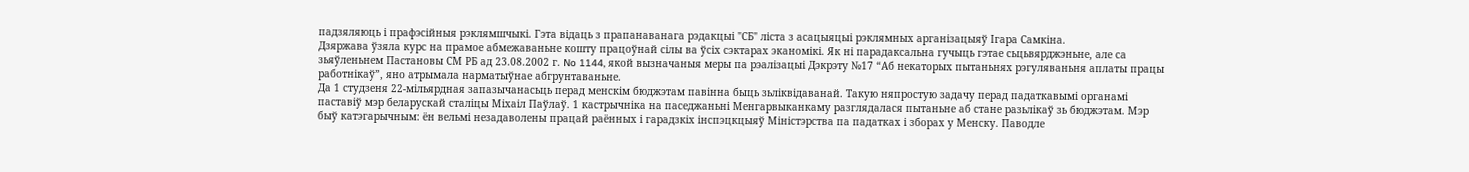падзяляюць і прафэсійныя рэклямшчыкі. Гэта відаць з прапанаванага рэдакцыі "СБ" лiста з асацыяцыі рэклямных арганізацыяў Ігара Самкіна.
Дзяржава ўзяла курс на прамое абмежаваньне кошту працоўнай сілы ва ўсіх сэктарах эканомікі. Як ні парадаксальна гучыць гэтае сьцьвярджэньне, але са зьяўленьнем Пастановы СМ РБ ад 23.08.2002 г. No 1144, якой вызначаныя меры па рэалізацыі Дэкрэту №17 “Аб некаторых пытаньнях рэгуляваньня аплаты працы работнікаў”, яно атрымала нарматыўнае абгрунтаваньне.
Да 1 студзеня 22-мільярдная запазычанасьць перад менскім бюджэтам павінна быць зьліквідаванай. Такую няпростую задачу перад падаткавымі органамі паставіў мэр беларускай сталіцы Міхаіл Паўлаў. 1 кастрычніка на паседжаньні Менгарвыканкаму разглядалася пытаньне аб стане разьлікаў зь бюджэтам. Мэр быў катэгарычным: ён вельмі незадаволены працай раённых і гарадзкіх інспэцкцыяў Міністэрства па падатках і зборах у Менску. Паводле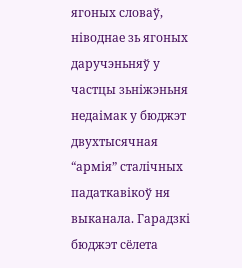ягоных словаў, ніводнае зь ягоных даручэньняў у частцы зьніжэньня недаімак у бюджэт двухтысячная “армія” сталічных падаткавікоў ня выканала. Гарадзкі бюджэт сёлета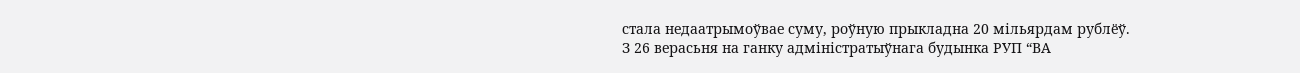стала недаатрымоўвае суму, роўную прыкладна 20 мільярдам рублёў.
З 26 верасьня на ганку адміністратыўнага будынка РУП “ВА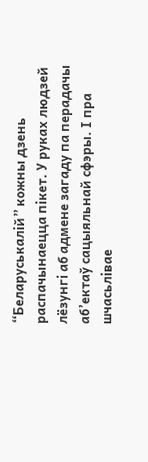“Беларуськалій” кожны дзень распачынаецца пікет. У руках людзей лёзунгі аб адмене загаду па перадачы аб’ектаў сацыяльнай сфэры. І пра шчасьлівае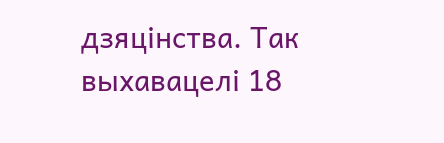дзяцінства. Так выхавацелі 18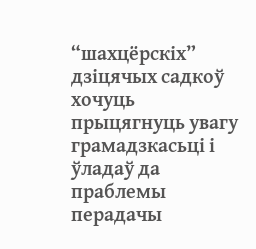“шахцёрскіх” дзіцячых садкоў хочуць прыцягнуць увагу грамадзкасьці і ўладаў да праблемы перадачы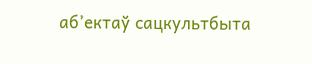аб’ектаў сацкультбыта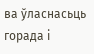ва ўласнасьць горада і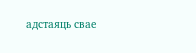адстаяць свае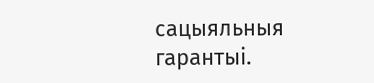сацыяльныя гарантыі.